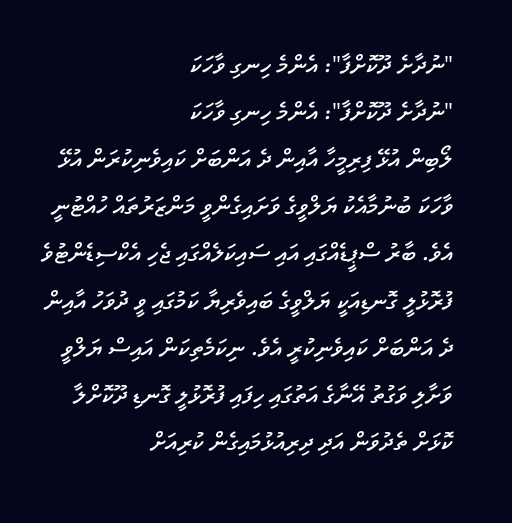"ނުދާށެ ދޫކޮށްފާ": އެންމެ ހިނގި ވާހަކަ
"ނުދާށެ ދޫކޮށްފާ": އެންމެ ހިނގި ވާހަކަ
ލޯބިން އުޅޭ ފިރިމީހާ އާއިން ދެ އަންބަށް ކައިވެނިކުރަން އުޅޭ ވާހަކަ ބުނުމާއެކު ޔަލްވީގެ ވަށައިގެންވީ މަންޒަރުތައް ހުއްޓުނީ އެވެ. ބާރު ސްޕީޑެއްގައި އައި ސައިކަލެއްގައި ޖެހި އެކްސިޑެންޓުވެ ފުރޮޅުލީ ގޮނޑިއަކީ ޔަލްވީގެ ބައިވެރިޔާ ކަމުގައި ވީ ދުވަހު އާއިން ދެ އަންބަށް ކައިވެނިކުރީ އެވެ. ނިކަމެތިކަން އައިސް ޔަލްވީ ވަށާލި ވަގުތު އޭނާގެ އަތުގައި ހިފައި ފުރޮޅުލީ ގޮނޑި ދޫކޮށްލާ ކޮޅަށް ތެދުވަން އަދި ދިރިއުޅުމައިގެން ކުރިއަށް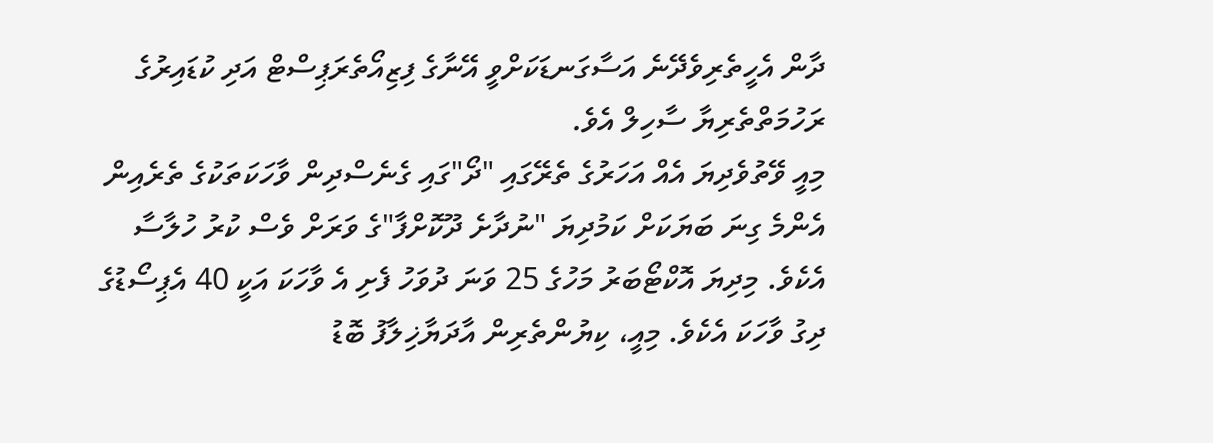ދާން އެހީތެރިވެދޭނެ އަސާގަނޑަކަށްވީ އޭނާގެ ފިޒިއޯތެރަޕިސްޓް އަދި ކުޑައިރުގެ ރަހުމަތްތެރިޔާ ސާހިލް އެވެ.
މިއީ ވޭތުވެދިޔަ އެއް އަހަރުގެ ތެރޭގައި "ދޯ"ގައި ގެނެސްދިން ވާހަކަތަކުގެ ތެރެއިން އެންމެ ގިނަ ބަޔަކަށް ކަމުދިޔަ "ނުދާށެ ދޫކޮށްފާ"ގެ ވަރަށް ވެސް ކުރު ހުލާސާ އެކެވެ. މިދިޔަ އޮކްޓޯބަރު މަހުގެ 25 ވަނަ ދުވަހު ފެށި އެ ވާހަކަ އަކީ 40 އެޕިސޯޑުގެ ދިގު ވާހަކަ އެކެވެ. މިއީ، ކިޔުންތެރިން އާދަޔާޚިލާފު ބޮޑު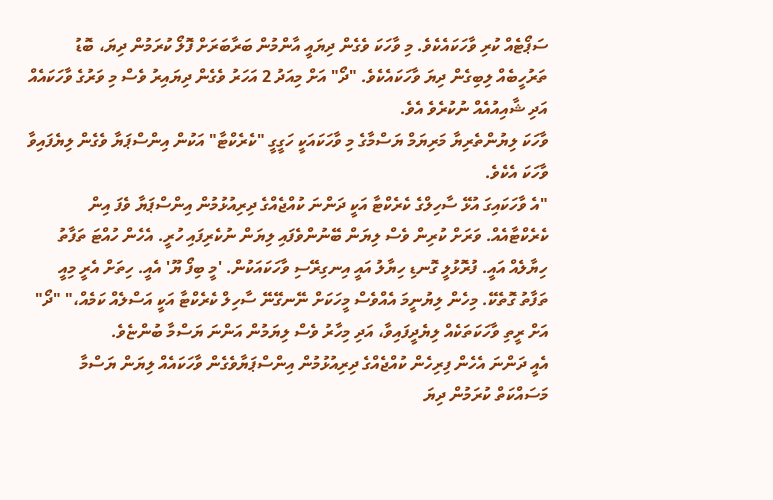ސަޕޯޓެއް ކުރި ވާހަކައެކެވެ. މި ވާހަކަ ވެގެން ދިޔައީ އާންމުން ބަރާބަރަށް ފޮލޯ ކުރަމުން ދިޔަ، ބޮޑު ތަރުހީބެއް ލިބިގެން ދިޔަ ވާހަކައެކެވެ. "ދޯ" އަށް މިއަދު 2 އަހަރު ވެގެން ދިޔައިރު ވެސް މި ވަރުގެ ވާހަކައެއް އަދި ޝާއިއުއެއް ނުކުރެވެ އެވެ.
ވާހަކަ ލިޔުންތެރިޔާ މަރިޔަމް ޔަސްމާގެ މި ވާހަކައަކީ ހަގީގީ "ކެރެކްޓާ" އަކުން އިންސްޕަޔާ ވެގެން ލިޔެފައިވާ ވާހަކަ އެކެވެ.
"އެ ވާހަކައިގަ އުޅޭ ސާހިލްގެ ކެރެކްޓާ އަކީ ދަންނަ ކުއްޖެއްގެ ދިރިއުޅުމުން އިންސްޕަޔާ ވެފަ އިން ކެރެކްޓާއެއް. ވަރަށް ކުރިން ވެސް ލިޔަން ބޭނުންވެފައި ލިޔަން ނުކެރިފައި ހުރީ. އެހެން ހުއްޓަ ތަފާތު ހިޔާލެއް އައީ. ފުރޮޅުލީ ގޮނޑި ހިޔާލު އައީ އިނގިރޭސި ވާހަކައަކުން. 'މީ ބިފޯ ޔޫ' އެއީ. ހިތަށް އެރީ މިއީ ތަފާތު ގޮތެކޭ. މިހެން ލިޔުނީމަ އެއްވެސް މީހަކަށް ނޭނގޭނޭ ސާހިލް ކެރެކްޓާ އަކީ އަސްލެއް ކަމެއް،" "ދޯ" އަށް ރީތި ވާހަކަތަކެއް ލިޔެދީފައިވާ، އަދި މިހާރު ވެސް ލިޔަމުން އަންނަ ޔަސްމާ ބުންޏެވެ.
އެއީ ދަންނަ އެހެން ފިރިހެން ކުއްޖެއްގެ ދިރިއުޅުމުން އިންސްޕަޔާވެގެން ވާހަކައެއް ލިޔަން ޔަސްމާ މަސައްކަތް ކުރަމުން ދިޔަ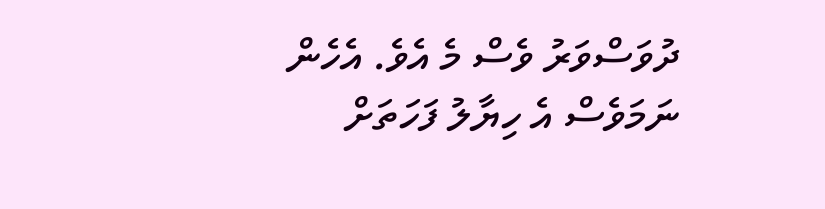ދުވަސްވަރު ވެސް މެ އެވެ. އެހެން ނަމަވެސް އެ ހިޔާލު ފަހަތަށް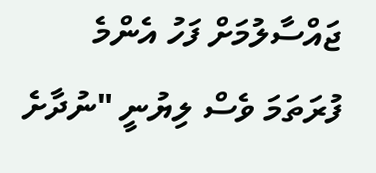ޖައްސާލުމަށް ފަހު އެންމެ ފުރަތަމަ ވެސް ލިޔުނީ "ނުދާށެ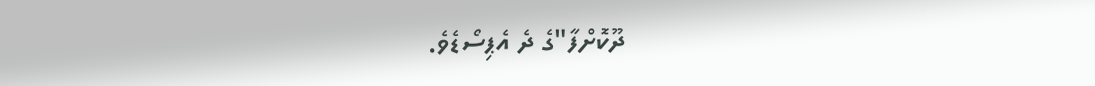ދޫކޮށްފާ"ގެ ދެ އެޕިސޯޑެވެ.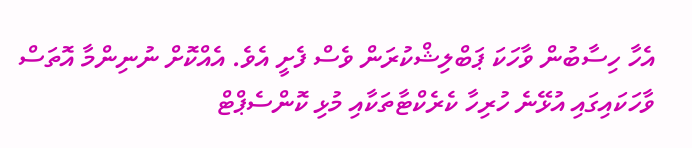އެހާ ހިސާބުން ވާހަކަ ޕަބްލިޝްކުރަން ވެސް ފެށީ އެވެ. އެއްކޮށް ނުނިންމާ އޮތަސް ވާހަކައިގައި އުޅޭނެ ހުރިހާ ކެރެކްޓާތަކާއި މުޅި ކޮންސެޕްޓް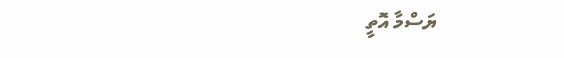ޔަސްމާ އޮތީ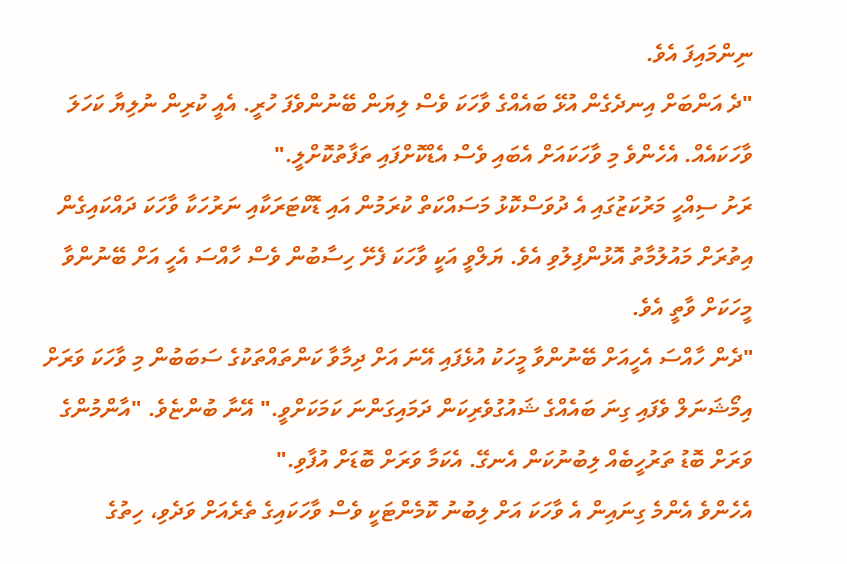ނިންމައިފަ އެވެ.
"ދެ އަންބަށް އިނދެގެން އުޅޭ ބައެއްގެ ވާހަކަ ވެސް ލިޔަން ބޭނުންވެފަ ހުރީ. އެއީ ކުރިން ނުލިޔާ ކަހަލަ ވާހަކައެއް. އެހެންވެ މި ވާހަކައަށް އެބައި ވެސް އެޑްކޮށްފައި ތަފާތުކޮށްލީ."
ރަށު ސިއްހީ މަރުކަޒުގައި އެ ދުވަސްކޮޅު މަސައްކަތް ކުރަމުން އައި ޑޮކްޓަރަކާއި ނަރުހަކާ ވާހަކަ ދައްކައިގެން އިތުރަށް މައުލުމާތު އޮޅުންފިލުވި އެވެ. ޔަލްވީ އަކީ ވާހަކަ ފެށޭ ހިސާބުން ވެސް ހާއްސަ އެހީ އަށް ބޭނުންވާ މީހަކަށް ވާތީ އެވެ.
"ދެން ހާއްސަ އެހީއަށް ބޭނުންވާ މީހަކު އުޅެފައި އޭނަ އަށް ދިމާވާ ކަންތައްތަކުގެ ސަބަބުން މި ވާހަކަ ވަރަށް އިމޯޝަނަލް ވެފައި ގިނަ ބައެއްގެ ޝައުގުވެރިކަން ދަމައިގަންނަ ކަމަކަށްވީ." އޭނާ ބުންޏެވެ. "އާންމުންގެ ވަރަށް ބޮޑު ތަރުހީބެއް ލިބުނުކަން އެނގޭ. އެކަމާ ވަރަށް ބޮޑަށް އުފާވި."
އެހެންވެ އެންމެ ގިނައިން އެ ވާހަކަ އަށް ލިބުނު ކޮމެންޓަކީ ވެސް ވާހަކައިގެ ތެރެއަށް ވަދެވި، ހިތުގެ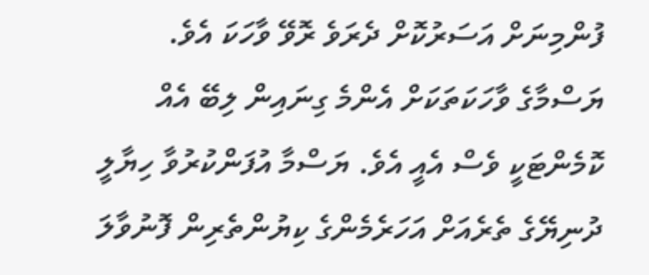ފުންމިނަށް އަސަރުކޮށް ދެރަވެ ރޮވޭ ވާހަކަ އެވެ.
ޔަސްމާގެ ވާހަކަތަކަށް އެންމެ ގިނައިން ލިބޭ އެއް ކޮމެންޓަކީ ވެސް އެއީ އެވެ. ޔަސްމާ އުފަންކުރުވާ ހިޔާލީ ދުނިޔޭގެ ތެރެއަށް އަހަރެމެންގެ ކިޔުންތެރިން ފޮނުވާލަ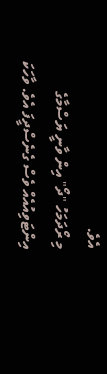އެވެ.
މި ރޯދަމަހު "ދޯ" އިން ވާނީ ޔަސްމާގެ އިންޓަވިއުއެއް ވެސް ގެނެސްދީފަ އެވެ. ވާހަކަ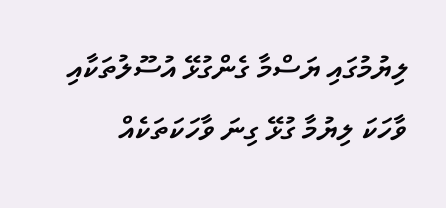ލިޔުމުގައި ޔަސްމާ ގެންގުޅޭ އުސޫލުތަކާއި ވާހަކަ ލިޔުމާ ގުޅޭ ގިނަ ވާހަކަތަކެއް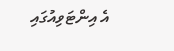އެ އިންޓަވިއުގައި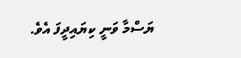ޔަސްމާ ވަނީ ކިޔައިދީފަ އެވެ.